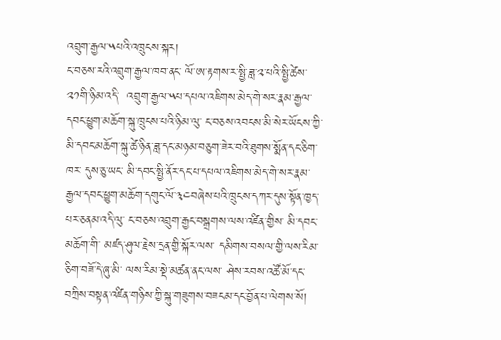འབྲུག་རྒྱལ་༥པའི་འཁྲུངས་སྐར།
ང་བཅས་རའི་འབྲུག་རྒྱལ་ཁབ་ནང་ ལོ་ཨ་རྟགས་ར་སྤྱི་ཟླ་༢་པའི་སྤྱི་ཚེས་༢༡གི་ཉིམ་འདི་  འབྲུག་རྒྱལ་༥པ་དཔལ་འཇིགས་མེད་གེ་སར་རྣམ་རྒྱལ་དབང་ཕྱུག་མཆོག་སྐུ་ཁྲུངས་པའི་ཉིམ་ལུ་ ང་བཅས་འབངས་མི་སེར་ཡོངས་ཀྱི་ མི་དབང་མཆོག་སྐུ་ཚེ་ཉིན་ཟླ་དང་མཉམ་བཅུག་ཟེར་བའི་ཐུགས་སྨོན་དང་ཅིག་ཁར་ དུས་ཅུ་ཡང་ མི་དབང་སྤྱི་ནོར་དང་པ་དཔལ་འཇིགས་མེད་གེ་སར་རྣམ་རྒྱལ་དབང་ཕྱུག་མཆོག་དགུང་ལོ་༣༤བཞེས་པའི་ཁྲུངས་དཀར་དུས་སྟོན་ཁྱད་པར་ཅནམ་འདི་ལུ་ ང་བཅས་འབྲུག་རྒྱང་བསྒྲགས་ལས་འཛིན་གྱིས་ མི་དབང་མཆོག་གི་ མཛད་ཤུལ་རྗེས་དྲན་གྱི་སྐོར་ལས་ དམིགས་བསལ་གྱི་ལས་རིམ་ཅིག་བཟོ་དེ་ཞུ་མི་ ལས་རིམ་སྡེ་མཚན་ནང་ལས་ ཤེས་རབས་འཚོ་མོ་དང་བཀྲིས་བསྟན་འཛིན་གཉིས་ཀྱི་སྐུ་གཟུགས་བཟངམ་དང་བྱོན་པ་ལེགས་སོ།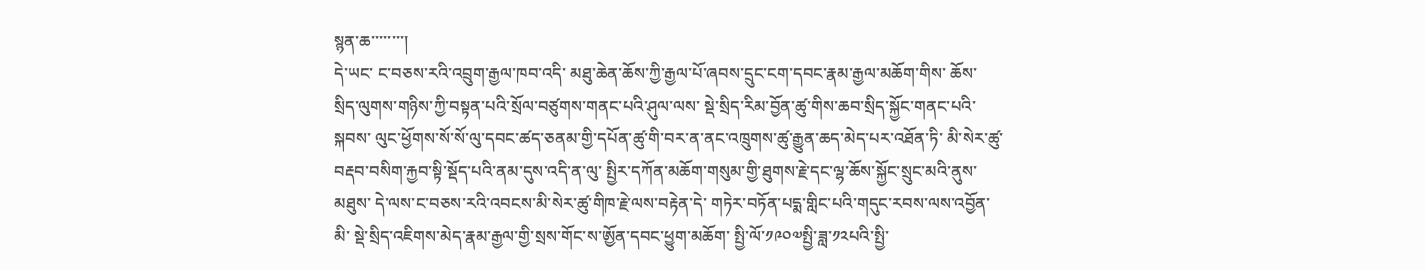སྙན་ཆ་་་་་་་་།
དེ་ཡང་ ང་བཅས་རའི་འབྲུག་རྒྱལ་ཁབ་འདི་ མཐུ་ཆེན་ཆོས་ཀྱི་རྒྱལ་པོ་ཞབས་དྲུང་ངག་དབང་རྣམ་རྒྱལ་མཆོག་གིས་ ཆོས་སྲིད་ལུགས་གཉིས་ཀྱི་བསྟན་པའི་སྲོལ་བཙུགས་གནང་པའི་ཤུལ་ལས་ སྡེ་སྲིད་རིམ་བྱོན་ཚུ་གིས་ཆབ་སྲིད་སྐྱོང་གནང་པའི་སྐབས་ ལུང་ཕྱོགས་སོ་སོ་ལུ་དབང་ཚད་ཅནམ་གྱི་དཔོན་ཚུ་གི་བར་ན་ནང་འཁྲུགས་ཚུ་རྒྱུན་ཆད་མེད་པར་འཐོན་ཏི་ མི་སེར་ཚུ་བརྡབ་བསིག་རྐྱབ་སྟི་སྡོད་པའི་ནམ་དུས་འདི་ན་ལུ་ སྤྱིར་དཀོན་མཆོག་གསུམ་གྱི་ཐུགས་རྗེ་དང་ལྷ་ཆོས་སྐྱོང་སྲུང་མའི་ནུས་མཐུས་ དེ་ལས་ང་བཅས་རའི་འབངས་མི་སེར་ཚུ་གིཁ་རྗེ་ལས་བརྟེན་དེ་ གཏེར་བཏོན་པདྨ་གླིང་པའི་གདུང་རབས་ལས་འབྱོན་མི་ སྡེ་སྲིད་འཇིགས་མེད་རྣམ་རྒྱལ་གྱི་སྲས་གོང་ས་ཨྱོན་དབང་ཕྱུག་མཆོག་ སྤྱི་ལོ་༡༩༠༧སྤྱི་ཟླ་༡༢པའི་སྤྱི་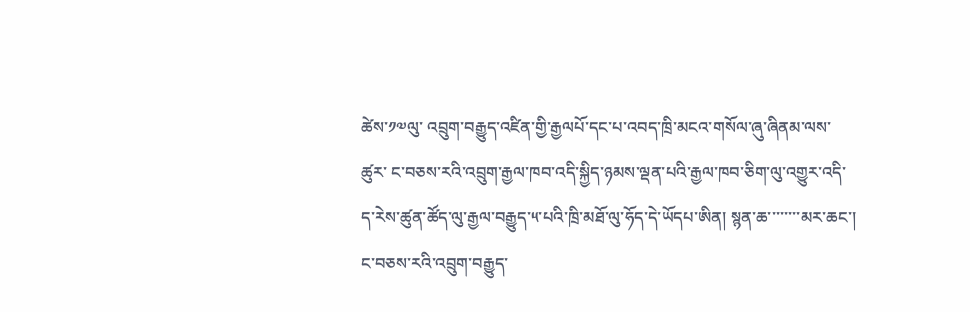ཚེས་༡༧ལུ་ འབྲུག་བརྒྱུད་འཛིན་གྱི་རྒྱལཔོ་དང་པ་འབད་ཁྲི་མངའ་གསོལ་ཞུ་ཞིནམ་ལས་ཚུར་ ང་བཅས་རའི་འབྲུག་རྒྱལ་ཁབ་འདི་སྐྱིད་ཉམས་ལྡན་པའི་རྒྱལ་ཁབ་ཅིག་ལུ་འགྱུར་འདི་ ད་རེས་ཚུན་ཚོད་ལུ་རྒྱལ་བརྒྱུད་༥་པའི་ཁྲི་མཐོ་ལུ་ཧོད་དེ་ཡོདཔ་ཨིན། སྙན་ཆ་་་་་་་་མར་ཆང་།
ང་བཅས་རའི་འབྲུག་བརྒྱུད་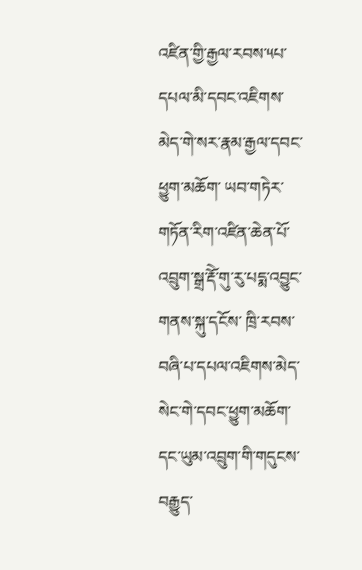འཛིན་གྱི་རྒྱལ་རབས་༥པ་དཔལ་མི་དབང་འཇིགས་མེད་གེ་སར་རྣམ་རྒྱལ་དབང་ཕྱུག་མཆོག་ ཡབ་གཏེར་གཏོན་རིག་འཛིན་ཆེན་པོ་འབྲུག་སྒྲ་རྡོེ་གུ་རུ་པདྨ་འབྱུང་གནས་སྐུ་དངོས་ ཁྲི་རབས་བཞི་པ་དཔལ་འཇིགས་མེད་སེང་གེ་དབང་ཕྱུག་མཆོག་དང་ཡུམ་འབྲུག་གི་གདུངས་བརྒྱུད་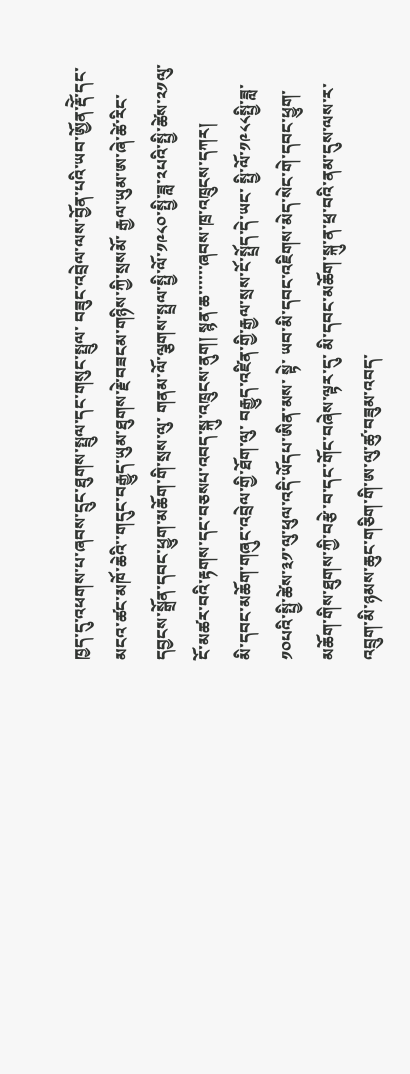ཁྱད་དུ་འཕགས་པ་ཞབས་དྲུང་ཐུགས་སྤྲུལ་དང་གསུང་སྤྲུལ་ བཟུང་འབྲེལ་ལས་བྱོན་པའི་ཡབ་ཨྱོན་རྡོེ་དང་མངའ་ཚང་མཁོ་ཆེའི་་གདུང་བརྒྱུད་ཡུམ་ཐུགས་རྗེ་བཟངམ་གཉིས་ཀྱི་སྲསམོ་ རྒྱལ་ཡུམ་ཨ་ཞེ་ཚེ་རིང་དབྱངས་སྒྲོན་དབང་ཕྱུག་མཆོག་གི་སྲས་ལུ་ གནམ་ལོ་ལྕགས་སྤྲལ་སྤྱི་ལོ་༡༩༨༠་སྤྱི་ཟླ་༢པའི་སྤྱི་ཚེས་༢༡ལུ་ ངོ་མཚར་བའི་རྟགས་དང་བཅསཔ་འབད་སྐུ་འཁྲུངས་ནུག། སྙན་ཆ་་་་་་ཞབས་ཁྲ་འཁྲུངས་དཀར།
མི་དབང་མཆོག་གཞུང་འབྲེལ་གྱི་ཐོག་ལུ་ བརྒྱུད་འཛིན་གྱི་རྒྱལ་སྲས་ངོ་སྤྲོད་དེ་ཡང་ སྤྱི་ལོ་༡༩༨༨སྤྱི་ཟླ་༡༠པའི་སྤྱི་ཚེས་༣༡་ལུ་ཕུལ་འདི་ཡོདཔ་ཨིན་མས་ སྟེ་ ཡབ་མི་དབང་འཇིགས་མེད་སེང་གེ་དབང་ཕྱུག་མཆོག་གིས་ཐུགས་ཀྱི་བརྩེ་བ་དང་གོང་བཞེས་ལྟར་དུ་ མི་དབང་མཆོག་སྐུ་ན་ཕྲ་བའི་ནམ་དུས་ལས་ར་ འབྲུག་མི་ཉམས་ཆུང་གཅིག་གི་ཨ་ལུ་ཚུ་བཟུམ་འབད་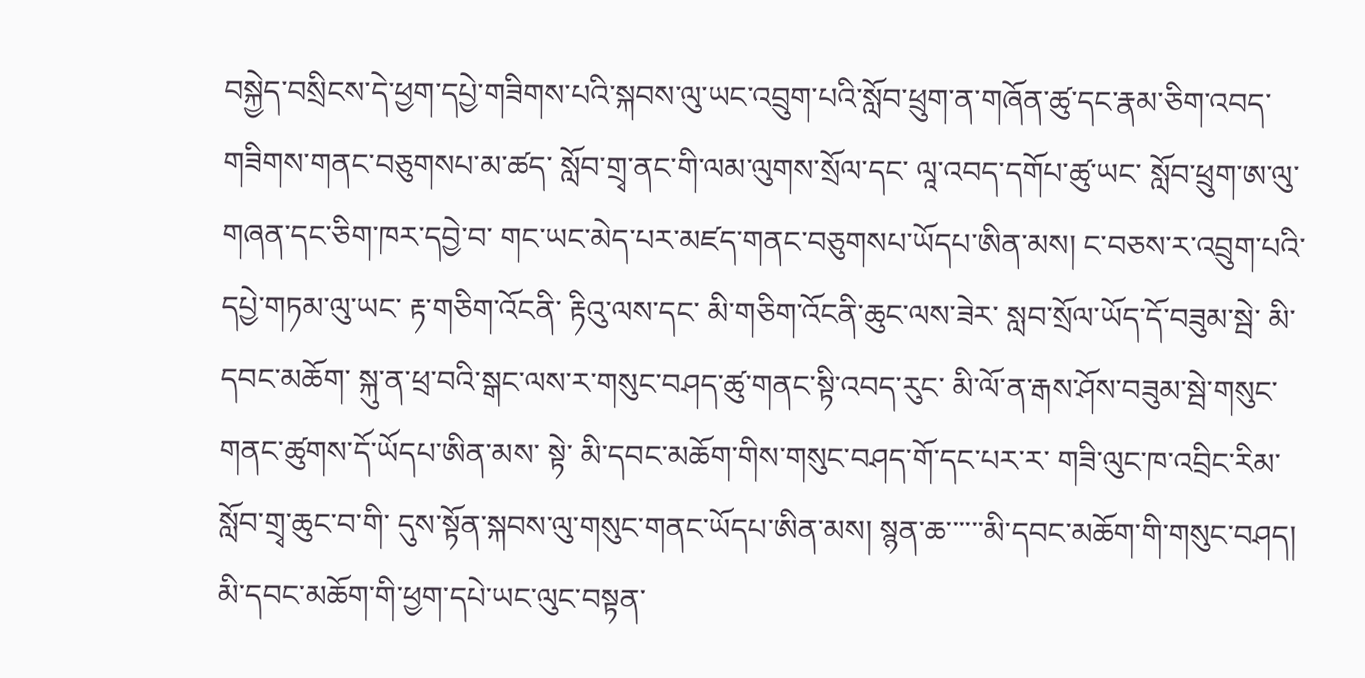བསྐྱེད་བསྲིངས་དེ་ཕྱག་དཔྱེ་གཟིགས་པའི་སྐབས་ལུ་ཡང་འབྲུག་པའི་སློབ་ཕྲུག་ན་གཞོན་ཚུ་དང་རྣམ་ཅིག་འབད་གཟིགས་གནང་བཅུགསཔ་མ་ཚད་ སློབ་གྲྭ་ནང་གི་ལམ་ལུགས་སྲོལ་དང་ ལཱ་འབད་དགོཔ་ཚུ་ཡང་ སློབ་ཕྲུག་ཨ་ལུ་གཞན་དང་ཅིག་ཁར་དབྱེ་བ་ གང་ཡང་མེད་པར་མཛད་གནང་བཅུགསཔ་ཡོདཔ་ཨིན་མས། ང་བཅས་ར་འབྲུག་པའི་དཔྱེ་གཏམ་ལུ་ཡང་ རྟ་གཅིག་འོངནི་ རྟིའུ་ལས་དང་ མི་གཅིག་འོངནི་ཆུང་ལས་ཟེར་ སླབ་སྲོལ་ཡོད་དོ་བཟུམ་སྦེ་ མི་དབང་མཆོག་ སྐུ་ན་ཕྲ་བའི་སྒང་ལས་ར་གསུང་བཤད་ཚུ་གནང་སྟི་འབད་རུང་ མི་ལོ་ན་རྒས་ཤོས་བཟུམ་སྦེ་གསུང་ གནང་ཚུགས་དོ་ཡོདཔ་ཨིན་མས་ སྟེ་ མི་དབང་མཆོག་གིས་གསུང་བཤད་གོ་དང་པར་ར་ གཟི་ལུང་ཁ་འབྲིང་རིམ་སློབ་གྲྭ་ཆུང་བ་གི་ དུས་སྟོན་སྐབས་ལུ་གསུང་གནང་ཡོདཔ་ཨིན་མས། སྙན་ཆ་་་་་་མི་དབང་མཆོག་གི་གསུང་བཤད།
མི་དབང་མཆོག་གི་ཕྱག་དཔེ་ཡང་ལུང་བསྟན་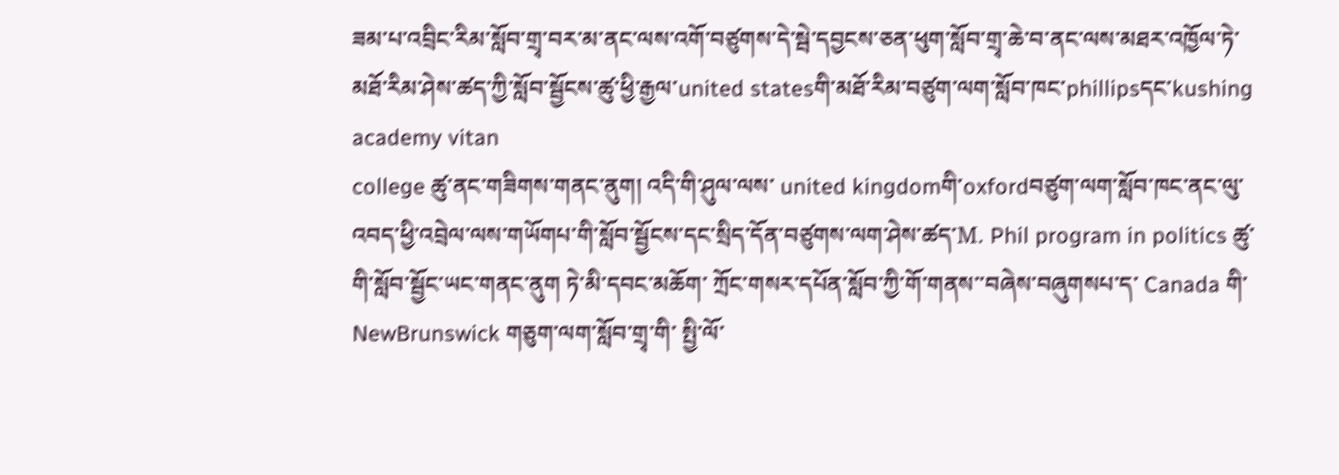ཟམ་པ་འབྲིང་རིམ་སློབ་གྲྭ་བར་མ་ནང་ལས་འགོ་བཙུགས་དེ་སྦེ་དབྱངས་ཅན་ཕུག་སློབ་གྲྭ་ཆེ་བ་ནང་ལས་མཐར་འཁྱོལ་ཏེ་ མཐོ་རིམ་ཤེས་ཚད་ཀྱི་སློབ་སྦྱོངས་ཚུ་ཕྱི་རྒྱལ་united statesགི་མཐོ་རིམ་བཙུག་ལག་སློབ་ཁང་phillipsདང་kushing academy vitan
college ཚུ་ནང་གཟིགས་གནང་ནུག། འདི་གི་ཤུལ་ལས་ united kingdomགི་oxfordབཙུག་ལག་སློབ་ཁང་ནང་ལུ་འབད་ཕྱི་འབྲེལ་ལས་གཡོགཔ་གི་སློབ་སྦྱོངས་དང་སྲིད་དོན་བཙུགས་ལག་ཤེས་ཚད་M. Phil program in politics ཚུ་གི་སློབ་སྦྱོང་ཡང་གནང་ནུག ཏེ་མི་དབང་མཆོག་ ཀྲོང་གསར་དཔོན་སློབ་ཀྱི་གོ་གནས་་བཞེས་བཞུགསཔ་ད་ Canada གི་ NewBrunswick གཅུག་ལག་སློབ་གྲྭ་གི་ སྤྱི་ལོ་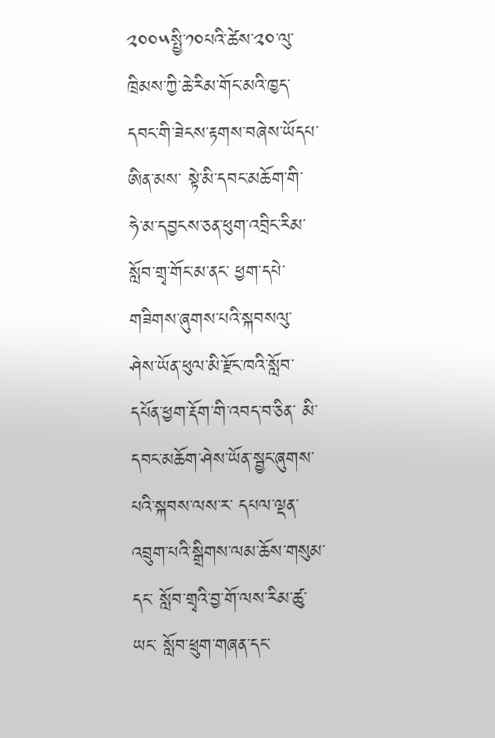༢༠༠༥སྤྱི་༡༠པའི་ཚེས་༢༠་ལུ་ཁྲིམས་ཀྱི་ཆེ་རིམ་གོང་མའི་ཁྱད་དབང་གི་ཟེངས་རྟགས་བཞེས་ཡོདཔ་ཨིན་མས་ སྟེ་མི་དབང་མཆོག་གི་ ཧེ་མ་དབྱངས་ཅན་ཕུག་འབྲིང་རིམ་སློབ་གྲྭ་གོང་མ་ནང་ ཕྱག་དཔེ་གཟིགས་ཞུགས་པའི་སྐབསལུ་ ཤེས་ཡོན་ཕུལ་མི་རྫོང་ཁའི་སློབ་དཔོན་ཕྱག་རྡོག་གི་འབད་བ་ཅིན་ མི་དབང་མཆོག་ཤེས་ཡོན་སྦྱང་ཞུགས་པའི་སྐབས་ལས་ར་ དཔལ་ལྡན་འབྲུག་པའི་སྒྲིགས་ལམ་ཆོས་གསུམ་དང་ སློབ་གྲྭའི་བྱ་གོ་ལས་རིམ་ཚུ་ཡང་ སློབ་ཕྲུག་གཞན་དང་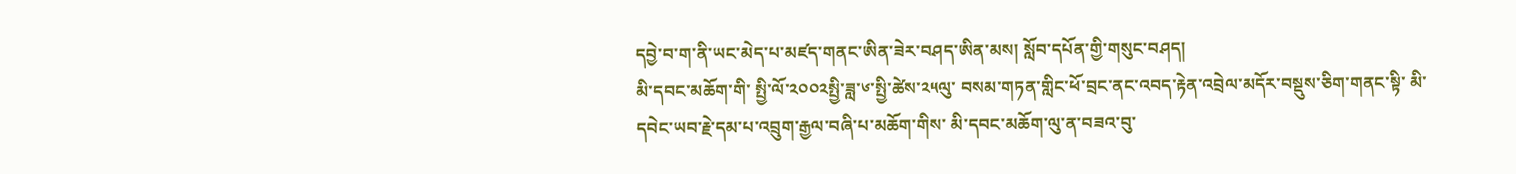དབྱེ་བ་ག་ནི་ཡང་མེད་པ་མཛད་གནང་ཨིན་ཟེར་བཤད་ཨིན་མས། སློབ་དཔོན་གྱི་གསུང་བཤད།
མི་དབང་མཆོག་གི་ སྤྱི་ལོ་༢༠༠༢སྤྱི་ཟླ་༦་སྤྱི་ཚེས་༢༥ལུ་ བསམ་གཏན་གླིང་ཕོ་བྲང་ནང་འབད་རྟེན་འབྲེལ་མདོར་བསྡུས་ཅིག་གནང་སྟི་ མི་དབེང་ཡབ་རྗེ་དམ་པ་འབྲུག་རྒྱལ་བཞི་པ་མཆོག་གིས་ མི་དབང་མཆོག་ལུ་ན་བཟའ་བུ་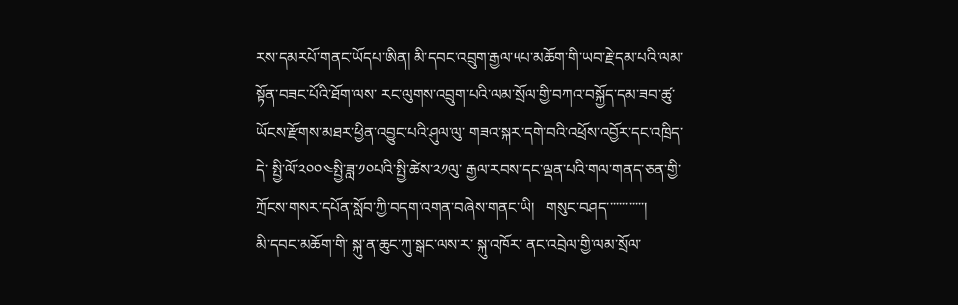རས་དམརཔོ་གནང་ཡོདཔ་ཨིན། མི་དབང་འབྲུག་རྒྱལ་༥པ་མཆོག་གི་ཡབ་རྗེ་དམ་པའི་ལམ་སྟོན་བཟང་པོའི་ཐོག་ལས་ རང་ལུགས་འབྲུག་པའི་ལམ་སྲོལ་གྱི་བཀའ་བསྐྱོད་དམ་ཟབ་ཚུ་ ཡོངས་རྫོགས་མཐར་ཕྱིན་འབྱུང་པའི་ཤུལ་ལུ་ གཟའ་སྐར་དགེ་བའི་འཕྲོས་འབྱོར་དང་འཁྲིད་དེ་ སྤྱི་ལོ་༢༠༠༤སྤྱི་ཟླ་༡༠པའི་སྤྱི་ཚེས་༢༡ལུ་ རྒྱལ་རབས་དང་ལྡན་པའི་གལ་གནད་ཅན་གྱི་ཀྲོངས་གསར་དཔོན་སློབ་ཀྱི་བདག་འགན་བཞེས་གནང་ཡི།   གསུང་བཤད་་་་་་་་་་་་།
མི་དབང་མཆོག་གི་ སྐུ་ན་ཆུང་ཀུ་སྒང་ལས་ར་ སྐུ་འཁོར་ ནང་འབྲེལ་གྱི་ལམ་སྲོལ་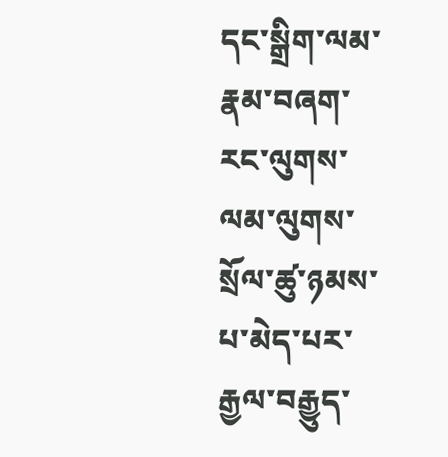དང་སྒྲིག་ལམ་རྣམ་བཞག་ རང་ལུགས་ལམ་ལུགས་སྲོལ་ཚུ་ཉམས་པ་མེད་པར་ རྒྱལ་བརྒྱུད་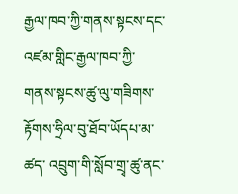རྒྱལ་ཁབ་ཀྱི་གནས་སྟངས་དང་ འཛམ་གླིང་རྒྱལ་ཁབ་ཀྱི་གནས་སྟངས་ཚུ་ལུ་གཟིགས་རྟོགས་ཧྲིལ་བུ་ཐོབ་ཡོདཔ་མ་ཚད་ འབྲུག་གི་སློབ་གྲྭ་ཚུ་ནང་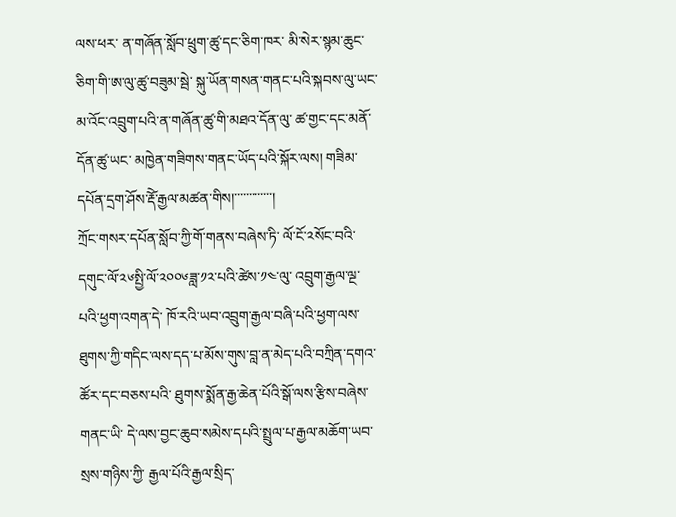ལས་ཕར་ ན་གཞོན་སློབ་ཕྲུག་ཚུ་དང་ཅིག་ཁར་ མི་སེར་སྙམ་ཆུང་ཅིག་གི་ཨ་ལུ་ཚུ་བཟུམ་སྦེ་ སྐུ་ཡོན་གསན་གནང་པའི་སྐབས་ལུ་ཡང་ མ་འོང་འབྲུག་པའི་ན་གཞོན་ཚུ་གི་མཐའ་དོན་ལུ་ ཚ་གྱང་དང་མནོ་དོན་ཚུ་ཡང་ མཁྱེན་གཟིགས་གནང་ཡོད་པའི་སྐོར་ལས། གཟིམ་དཔོན་དྲག་ཤོས་རྡོེ་རྒྱལ་མཚན་གིས།་་་་་་་་་་་་་།
ཀྲོང་གསར་དཔོན་སློབ་ཀྱི་གོ་གནས་བཞེས་ཏི་ ལོ་ངོ་༢སོང་བའི་དགུང་ལོ་༢༦སྤྱི་ལོ་༢༠༠༦ཟླ་༡༢་པའི་ཚེས་༡༤་ལུ་ འབྲུག་རྒྱལ་ལྔ་པའི་ཕྱག་འགན་དེ་ ཁོ་རའི་ཡབ་འབྲུག་རྒྱལ་བཞི་པའི་ཕྱག་ལས་ ཐུགས་ཀྱི་གདིང་ལས་དད་པ་མོས་གུས་བླ་ན་མེད་པའི་བཀྲིན་དགའ་ཚོར་དང་བཅས་པའི་ ཐུགས་སྨོན་རྒྱ་ཆེན་པོའི་སྒོ་ལས་རྩིས་བཞེས་གནང་ཡི་ དེ་ལས་བྱང་ཆུབ་སམེས་དཔའི་སྤྲུལ་པ་རྒྱལ་མཆོག་ཡབ་སྲས་གཉིས་ཀྱི་ རྒྱལ་པོའི་རྒྱལ་སྲིད་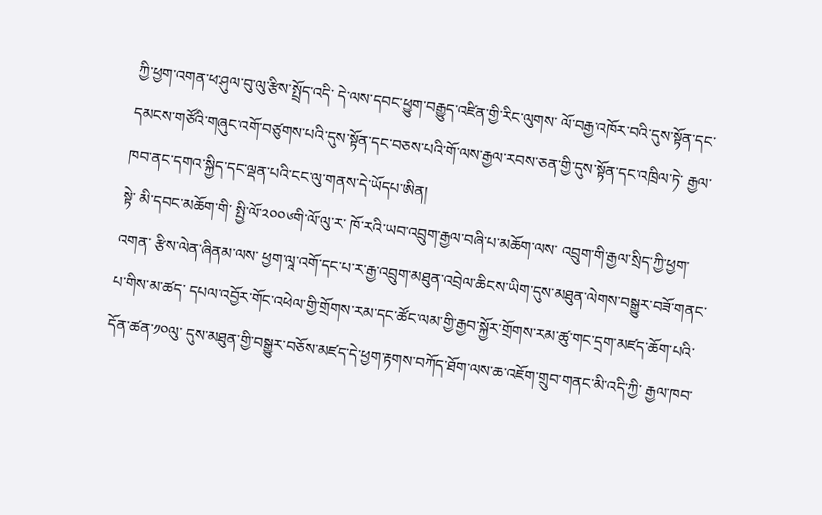ཀྱི་ཕྱག་འགན་ཕ་ཤུལ་བུ་ལུ་རྩིས་སྤྲོད་འདི་ དེ་ལས་དབང་ཕྱུག་བརྒྱུད་འཛིན་གྱི་རིང་ལུགས་ ལོ་བརྒྱ་འཁོར་བའི་དུས་སྟོན་དང་དམངས་གཙོའི་གཞུང་འགོ་བཙུགས་པའི་དུས་སྟོན་དང་བཅས་པའི་གོ་ལས་རྒྱལ་རབས་ཅན་གྱི་དུས་སྟོན་དང་འཁྲིལ་ཏེ་ རྒྱལ་ཁབ་ནང་དགའ་སྐྱིད་དང་ལྡན་པའི་ངང་ལུ་གནས་དེ་ཡོདཔ་ཨིན།
སྟེ་ མི་དབང་མཆོག་གི་ སྤྱི་ལོ་༢༠༠༦གི་ལོ་ལུ་ར་ ཁོ་རའི་ཡབ་འབྲུག་རྒྱལ་བཞི་པ་མཆོག་ལས་ འབྲུག་གི་རྒྱལ་སྲིད་ཀྱི་ཕྱག་འགན་ རྩིས་ལེན་ཞིནམ་ལས་ ཕྱག་ལཱ་འགོ་དང་པ་ར་རྒྱ་འབྲུག་མཐུན་འབྲེལ་ཆིངས་ཡིག་དུས་མཐུན་ལེགས་བསྒྱུར་བཟོ་གནང་པ་གིས་མ་ཚད་ དཔལ་འབྱོར་གོང་འཕེལ་གྱི་གྲོགས་རམ་དང་ཚོང་ལམ་གྱི་རྒྱབ་སྐྱོར་གྲོགས་རམ་ཚུ་གང་དྲག་མཛད་ཆོག་པའི་དོན་ཚན་༡༠ལུ་ དུས་མཐུན་གྱི་བསྒྱུར་བཅོས་མཛད་དེ་ཕྱག་རྟགས་བཀོད་ཐོག་ལས་ཆ་འཇོག་གྲུབ་གནང་མི་འདི་ཀྱི་ རྒྱལ་ཁབ་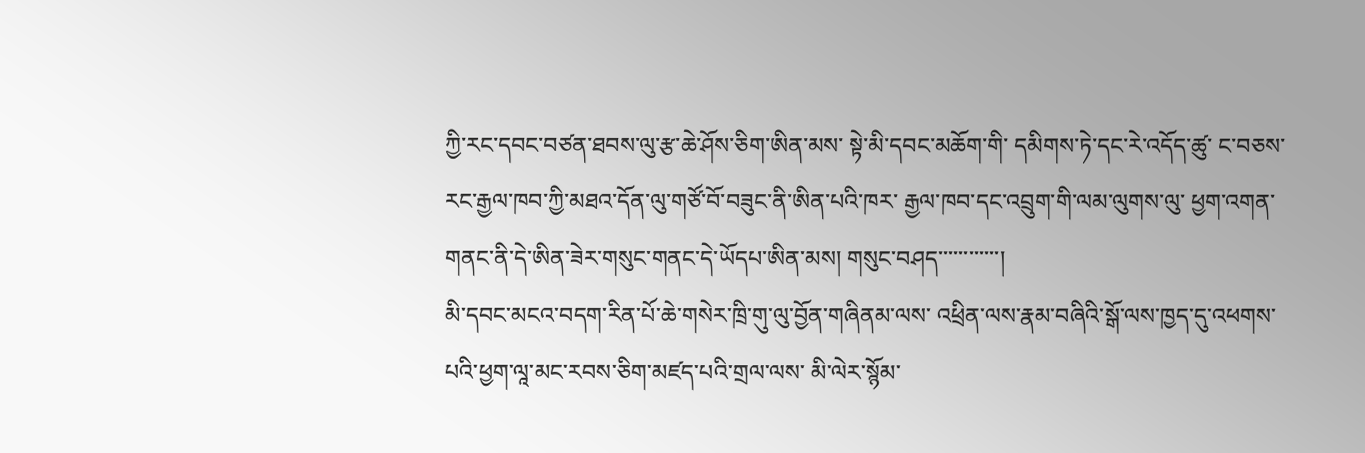ཀྱི་རང་དབང་བཙན་ཐབས་ལུ་རྩ་ཆེ་ཤོས་ཅིག་ཨིན་མས་ སྟེ་མི་དབང་མཆོག་གི་ དམིགས་ཏེ་དང་རེ་འདོད་ཚུ་ ང་བཅས་རང་རྒྱལ་ཁབ་ཀྱི་མཐའ་དོན་ལུ་གཙོ་བོ་བཟུང་ནི་ཨིན་པའི་ཁར་ རྒྱལ་ཁབ་དང་འབྲུག་གི་ལམ་ལུགས་ལུ་ ཕྱག་འགན་གནང་ནི་དེ་ཨིན་ཟེར་གསུང་གནང་དེ་ཡོདཔ་ཨིན་མས། གསུང་བཤད་་་་་་་་་་་་།
མི་དབང་མངའ་བདག་རིན་པོ་ཆེ་གསེར་ཁྲི་གུ་ལུ་བྱོན་གཞིནམ་ལས་ འཕྲིན་ལས་རྣམ་བཞིའི་སྒོ་ལས་ཁྱད་དུ་འཕགས་པའི་ཕྱག་ལཱ་མང་རབས་ཅིག་མཛད་པའི་གྲལ་ལས་ མི་ལེར་སྙོམ་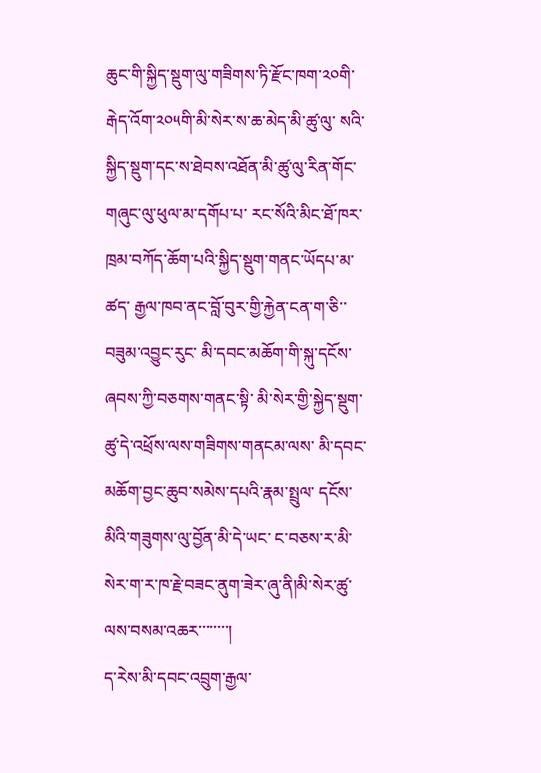ཆུང་གི་སྐྱིད་སྡུག་ལུ་གཟིགས་ཏི་རྫོང་ཁག་༢༠གི་རྒེད་འོག་༢༠༥གི་མི་སེར་ས་ཆ་མེད་མི་ཚུ་ལུ་ སའི་སྐྱིད་སྡུག་དང་ས་ཐེབས་འཐོན་མི་ཚུ་ལུ་རིན་གོང་གཞུང་ལུ་ཕུལ་མ་དགོཔ་པ་ རང་སོའི་མིང་ཐོ་ཁར་ཁྲམ་བཀོད་ཆོག་པའི་སྐྱིད་སྡུག་གནང་ཡོདཔ་མ་ཚད་ རྒྱལ་ཁབ་ནང་བློ་བུར་གྱི་རྐྱེན་ངན་ག་ཅི་་བཟུམ་འབྱུང་རུང་ མི་དབང་མཆོག་གི་སྐུ་དངོས་ཞབས་ཀྱི་བཅགས་གནང་སྟི་ མི་སེར་གྱི་སྐྱེད་སྡུག་ཚུ་དེ་འཕྲོས་ལས་གཟིགས་གནངམ་ལས་ མི་དབང་མཆོག་བྱང་ཆུབ་སམེས་དཔའི་རྣམ་སྤྲུལ་ དངོས་མིའི་གཟུགས་ལུ་བྱོན་མི་དེ་ཡང་ ང་བཅས་ར་མི་སེར་ག་ར་ཁ་རྗེ་བཟང་ནུག་ཟེར་ཞུ་ནི།མི་སེར་ཚུ་ལས་བསམ་འཆར་་་་་་་་།
ད་རེས་མི་དབང་འབྲུག་རྒྱལ་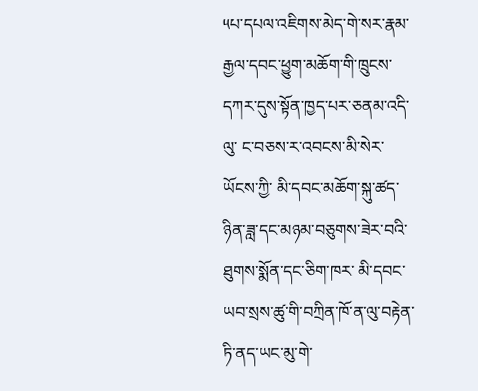༥པ་དཔལ་འཇིགས་མེད་གེ་སར་རྣམ་རྒྱལ་དབང་ཕྱུག་མཆོག་གི་ཁྲུངས་དཀར་དུས་སྟོན་ཁྱད་པར་ཅནམ་འདི་ལུ་ ང་བཅས་ར་འབངས་མི་སེར་ཡོངས་ཀྱི་ མི་དབང་མཆོག་སྐུ་ཚད་ཉིན་ཟླ་དང་མཉམ་བཅུགས་ཟེར་བའི་ཐུགས་སྨོན་དང་ཅིག་ཁར་ མི་དབང་ཡབ་སྲས་ཚུ་གི་བཀྲིན་ཁོ་ན་ལུ་བརྟེན་ཏི་ནད་ཡང་མུ་གེ་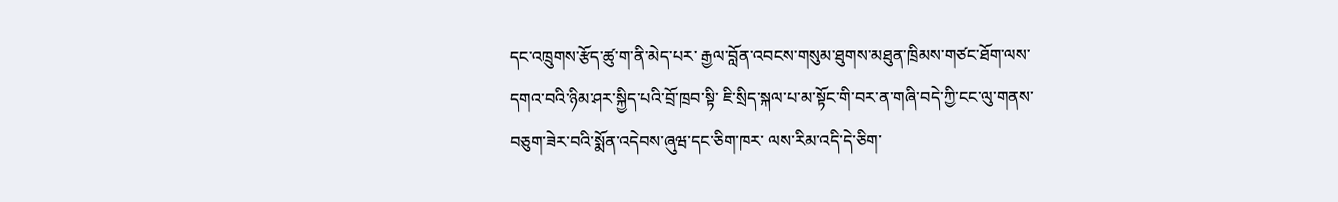དང་འཁྲུགས་རྩོད་ཚུ་ག་ནི་མེད་པར་ རྒྱལ་བློན་འབངས་གསུམ་ཐུགས་མཐུན་ཁྲིམས་གཙང་ཐོག་ལས་ དགའ་བའི་ཉིམ་ཤར་སྐྱིད་པའི་བྲོ་ཁྲབ་སྟི་ ཇི་སྲིད་སྐལ་པ་མ་སྟོང་གི་བར་ན་གཞི་བདེ་ཀྱི་ངང་ལུ་གནས་བཅུག་ཟེར་བའི་སྨོན་འདེབས་ཞུཝ་དང་ཅིག་ཁར་ ལས་རིམ་འདི་དེ་ཅིག་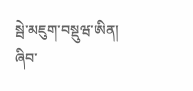སྦེ་མཇུག་བསྡུཝ་ཨིན།
ཞིབ་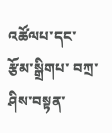འཚོལཔ་དང་རྩོམ་སྒྲིགཔ་ བཀྲ་ཤིས་བསྟན་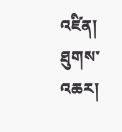འཛིན།
ཐུགས་འཆར།